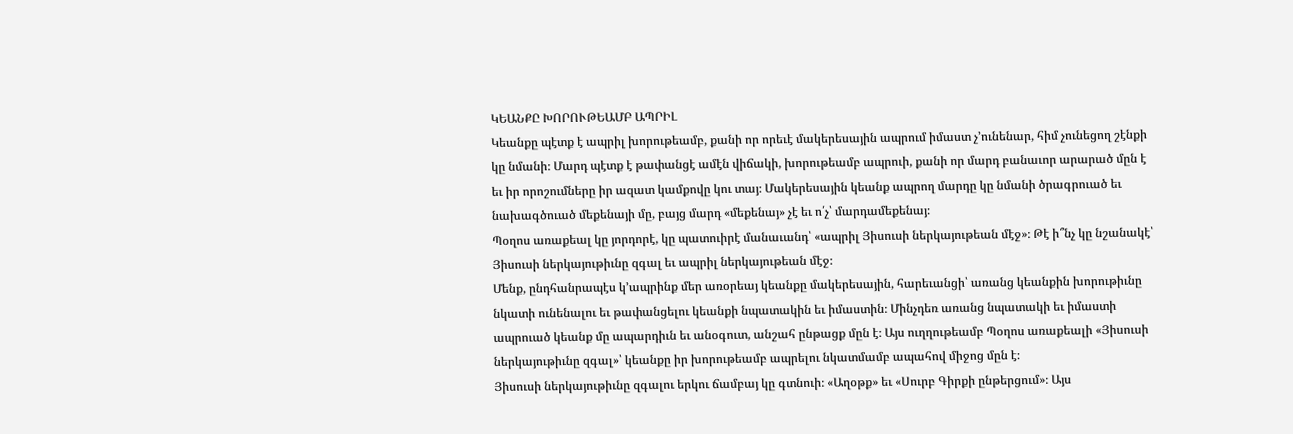ԿԵԱՆՔԸ ԽՈՐՈՒԹԵԱՄԲ ԱՊՐԻԼ
Կեանքը պէտք է ապրիլ խորութեամբ, քանի որ որեւէ մակերեսային ապրում իմաստ չ՚ունենար, հիմ չունեցող շէնքի կը նմանի։ Մարդ պէտք է թափանցէ ամէն վիճակի, խորութեամբ ապրուի, քանի որ մարդ բանաւոր արարած մըն է եւ իր որոշումները իր ազատ կամքովը կու տայ։ Մակերեսային կեանք ապրող մարդը կը նմանի ծրագրուած եւ նախագծուած մեքենայի մը, բայց մարդ «մեքենայ» չէ եւ ո՛չ՝ մարդամեքենայ։
Պօղոս առաքեալ կը յորդորէ, կը պատուիրէ մանաւանդ՝ «ապրիլ Յիսուսի ներկայութեան մէջ»։ Թէ ի՞նչ կը նշանակէ՝ Յիսուսի ներկայութիւնը զգալ եւ ապրիլ ներկայութեան մէջ։
Մենք, ընդհանրապէս կ՚ապրինք մեր առօրեայ կեանքը մակերեսային, հարեւանցի՝ առանց կեանքին խորութիւնը նկատի ունենալու եւ թափանցելու կեանքի նպատակին եւ իմաստին։ Մինչդեռ առանց նպատակի եւ իմաստի ապրուած կեանք մը ապարդիւն եւ անօգուտ, անշահ ընթացք մըն է։ Այս ուղղութեամբ Պօղոս առաքեալի «Յիսուսի ներկայութիւնը զգալ»՝ կեանքը իր խորութեամբ ապրելու նկատմամբ ապահով միջոց մըն է։
Յիսուսի ներկայութիւնը զգալու երկու ճամբայ կը գտնուի։ «Աղօթք» եւ «Սուրբ Գիրքի ընթերցում»։ Այս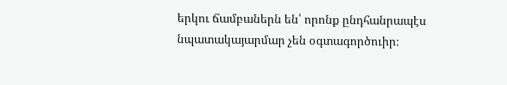երկու ճամբաներն են՝ որոնք ընդհանրապէս նպատակայարմար չեն օգտագործուիր։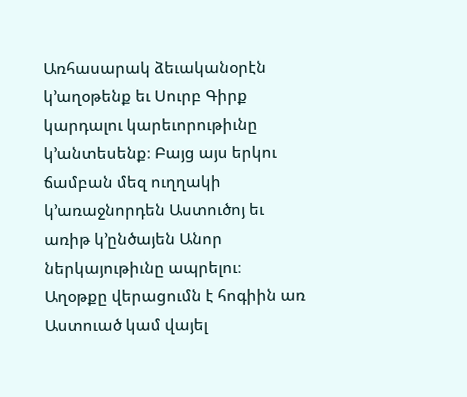Առհասարակ ձեւականօրէն կ՚աղօթենք եւ Սուրբ Գիրք կարդալու կարեւորութիւնը կ՚անտեսենք։ Բայց այս երկու ճամբան մեզ ուղղակի կ՚առաջնորդեն Աստուծոյ եւ առիթ կ՚ընծայեն Անոր ներկայութիւնը ապրելու։
Աղօթքը վերացումն է հոգիին առ Աստուած կամ վայել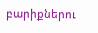բարիքներու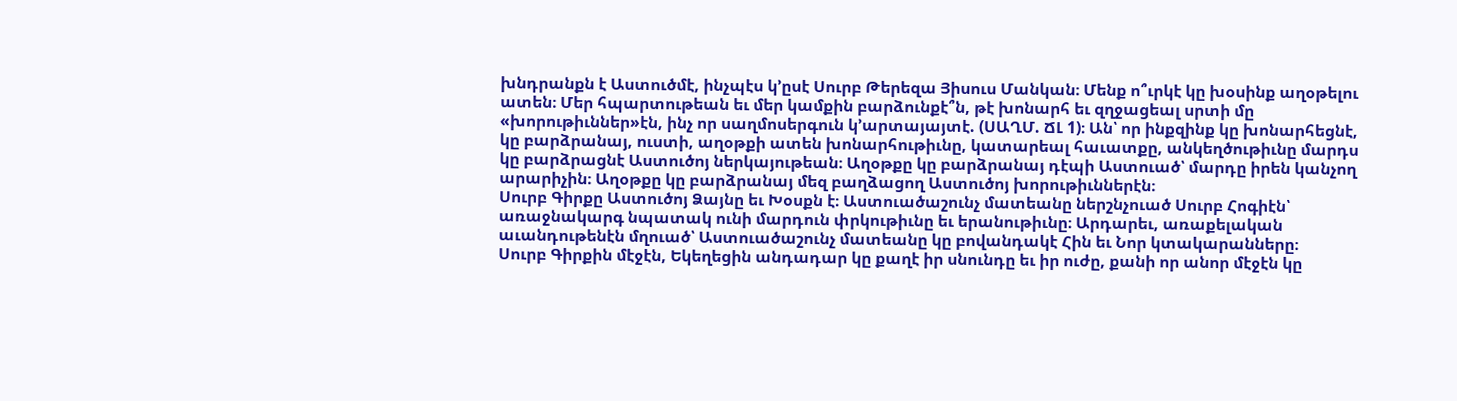խնդրանքն է Աստուծմէ, ինչպէս կ՚ըսէ Սուրբ Թերեզա Յիսուս Մանկան։ Մենք ո՞ւրկէ կը խօսինք աղօթելու ատեն։ Մեր հպարտութեան եւ մեր կամքին բարձունքէ՞ն, թէ խոնարհ եւ զղջացեալ սրտի մը «խորութիւններ»էն, ինչ որ սաղմոսերգուն կ՚արտայայտէ. (ՍԱՂՄ. ՃԼ 1)։ Ան՝ որ ինքզինք կը խոնարհեցնէ, կը բարձրանայ, ուստի, աղօթքի ատեն խոնարհութիւնը, կատարեալ հաւատքը, անկեղծութիւնը մարդս կը բարձրացնէ Աստուծոյ ներկայութեան։ Աղօթքը կը բարձրանայ դէպի Աստուած՝ մարդը իրեն կանչող արարիչին։ Աղօթքը կը բարձրանայ մեզ բաղձացող Աստուծոյ խորութիւններէն։
Սուրբ Գիրքը Աստուծոյ Ձայնը եւ Խօսքն է։ Աստուածաշունչ մատեանը ներշնչուած Սուրբ Հոգիէն՝ առաջնակարգ նպատակ ունի մարդուն փրկութիւնը եւ երանութիւնը։ Արդարեւ, առաքելական աւանդութենէն մղուած՝ Աստուածաշունչ մատեանը կը բովանդակէ Հին եւ Նոր կտակարանները։
Սուրբ Գիրքին մէջէն, Եկեղեցին անդադար կը քաղէ իր սնունդը եւ իր ուժը, քանի որ անոր մէջէն կը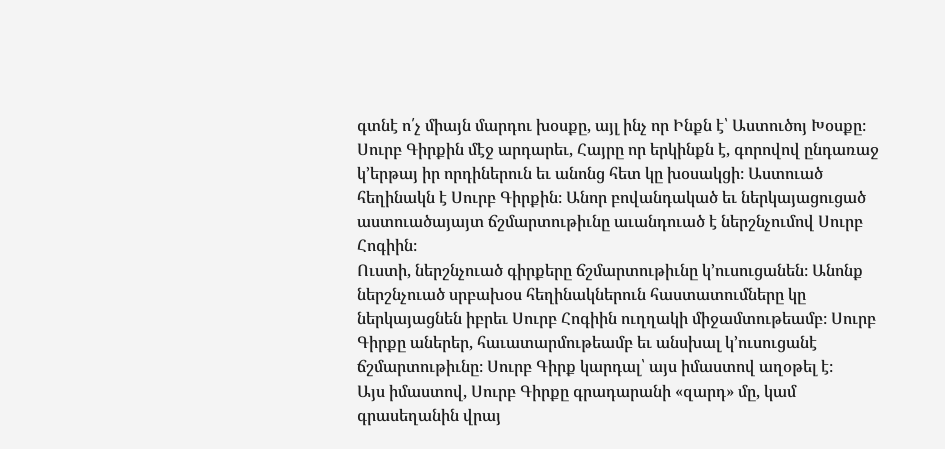գտնէ ո՛չ միայն մարդու խօսքը, այլ ինչ որ Ինքն է՝ Աստուծոյ Խօսքը։ Սուրբ Գիրքին մէջ արդարեւ, Հայրը որ երկինքն է, գորովով ընդառաջ կ՚երթայ իր որդիներուն եւ անոնց հետ կը խօսակցի։ Աստուած հեղինակն է Սուրբ Գիրքին։ Անոր բովանդակած եւ ներկայացուցած աստուածայայտ ճշմարտութիւնը աւանդուած է ներշնչումով Սուրբ Հոգիին։
Ուստի, ներշնչուած գիրքերը ճշմարտութիւնը կ՚ուսուցանեն։ Անոնք ներշնչուած սրբախօս հեղինակներուն հաստատումները կը ներկայացնեն իբրեւ Սուրբ Հոգիին ուղղակի միջամտութեամբ։ Սուրբ Գիրքը աներեր, հաւատարմութեամբ եւ անսխալ կ՚ուսուցանէ ճշմարտութիւնը։ Սուրբ Գիրք կարդալ՝ այս իմաստով աղօթել է։
Այս իմաստով, Սուրբ Գիրքը գրադարանի «զարդ» մը, կամ գրասեղանին վրայ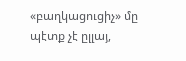«բաղկացուցիչ» մը պէտք չէ ըլլայ,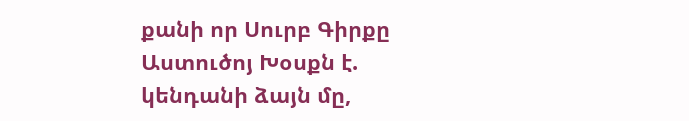քանի որ Սուրբ Գիրքը Աստուծոյ Խօսքն է. կենդանի ձայն մը,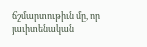ճշմարտութիւն մը, որ յաւիտենական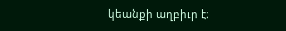կեանքի աղբիւր է։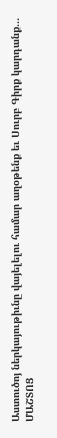Աստուծոյ ներկայութիւնը վայելելու համար աղօթենք եւ Սուրբ Գիրք կարդանք…
ՄԱՇՏՈՑ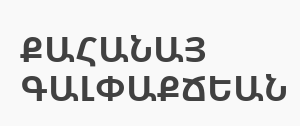ՔԱՀԱՆԱՅ ԳԱԼՓԱՔՃԵԱՆ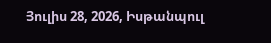Յուլիս 28, 2026, Իսթանպուլ